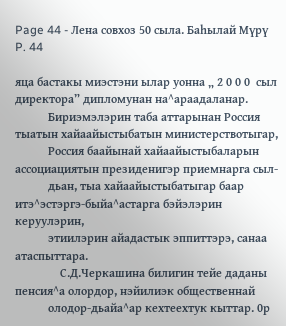Page 44 - Лена совхоз 50 сыла. Баһылай Мүрү
P. 44

яца бастакы миэстэни ылар уонна „ 2 0 0 0  сыл директора” дипломунан на^араадаланар.
           Бириэмэлэрин таба аттарынан Россия тыатын хайаайыстыбатын министерствотыгар,
           Россия баайынай хайаайыстыбаларын ассоциациятын президенигэр приемнарга сыл-
           дьан, тыа хайаайыстыбатыгар баар итэ^эстэргэ-быйа^астарга бэйэлэрин керуулэрин,
           этиилэрин айадастык эппиттэрэ, санаа атаспыттара.
               С.Д.Черкашина билигин тейе даданы пенсия^а олордор, нэйилиэк общественнай
           олодор-дьайа^ар кехтеехтук кыттар. 0р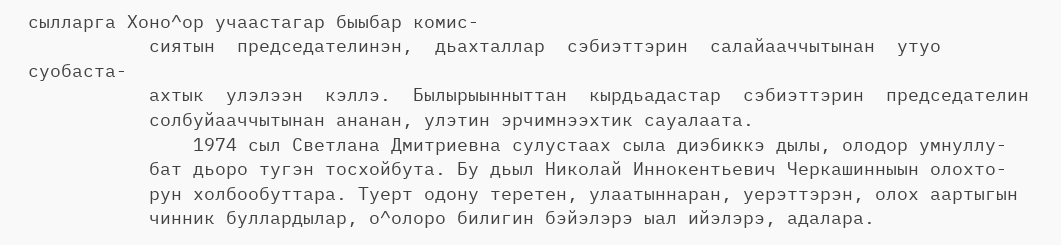сылларга Хоно^ор учаастагар быыбар комис-
           сиятын  председателинэн,  дьахталлар  сэбиэттэрин  салайааччытынан  утуо  суобаста-
           ахтык  улэлээн  кэллэ.  Былырыынныттан  кырдьадастар  сэбиэттэрин  председателин
           солбуйааччытынан ананан, улэтин эрчимнээхтик сауалаата.
               1974 сыл Светлана Дмитриевна сулустаах сыла диэбиккэ дылы, олодор умнуллу-
           бат дьоро тугэн тосхойбута. Бу дьыл Николай Иннокентьевич Черкашинныын олохто-
           рун холбообуттара. Туерт одону теретен, улаатыннаран, уерэттэрэн, олох аартыгын
           чинник буллардылар, о^олоро билигин бэйэлэрэ ыал ийэлэрэ, адалара.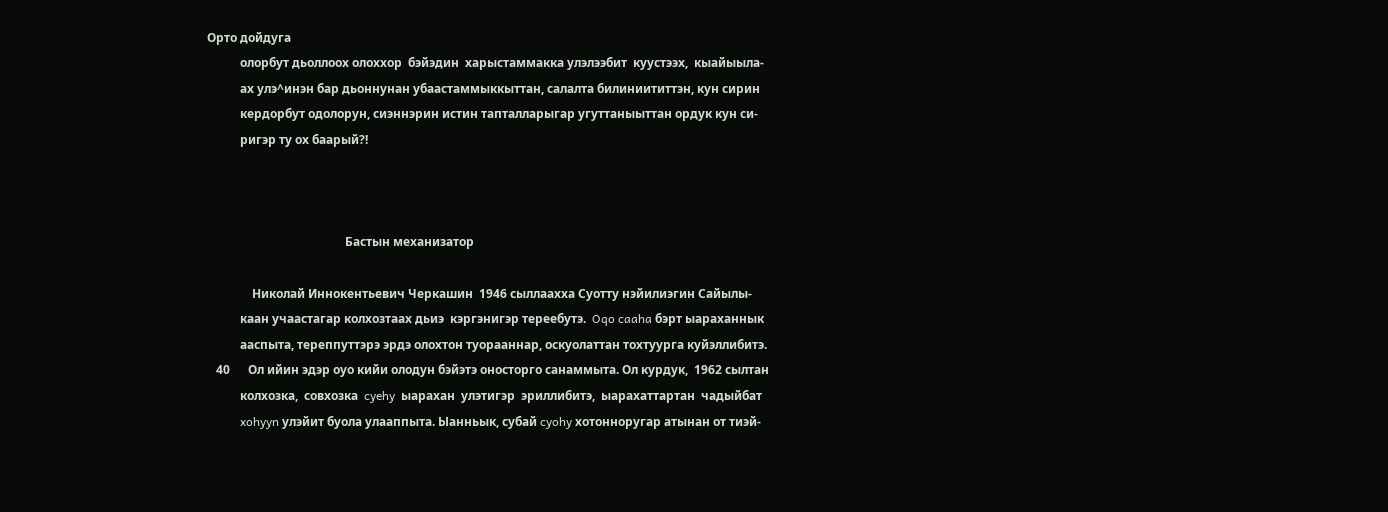Орто дойдуга
           олорбут дьоллоох олоххор  бэйэдин  харыстаммакка улэлээбит  куустээх,  кыайыыла-
           ах улэ^инэн бар дьоннунан убаастаммыккыттан, салалта билиниититтэн, кун сирин
           кердорбут одолорун, сиэннэрин истин тапталларыгар угуттаныыттан ордук кун си-
           ригэр ту ох баарый?!



                                              Бастын механизатор

               Николай Иннокентьевич Черкашин  1946 сыллаахха Суотту нэйилиэгин Сайылы-
           каан учаастагар колхозтаах дьиэ  кэргэнигэр тереебутэ.  Oqo caaha бэрт ыараханнык
           ааспыта, тереппуттэрэ эрдэ олохтон туорааннар, оскуолаттан тохтуурга куйэллибитэ.
   40      Ол ийин эдэр оуо кийи олодун бэйэтэ оносторго санаммыта. Ол курдук,  1962 сылтан
           колхозка,  совхозка  cyehy  ыарахан  улэтигэр  эриллибитэ,  ыарахаттартан  чадыйбат
           xohyyn улэйит буола улааппыта. Ыанньык, субай cyohy хотонноругар атынан от тиэй-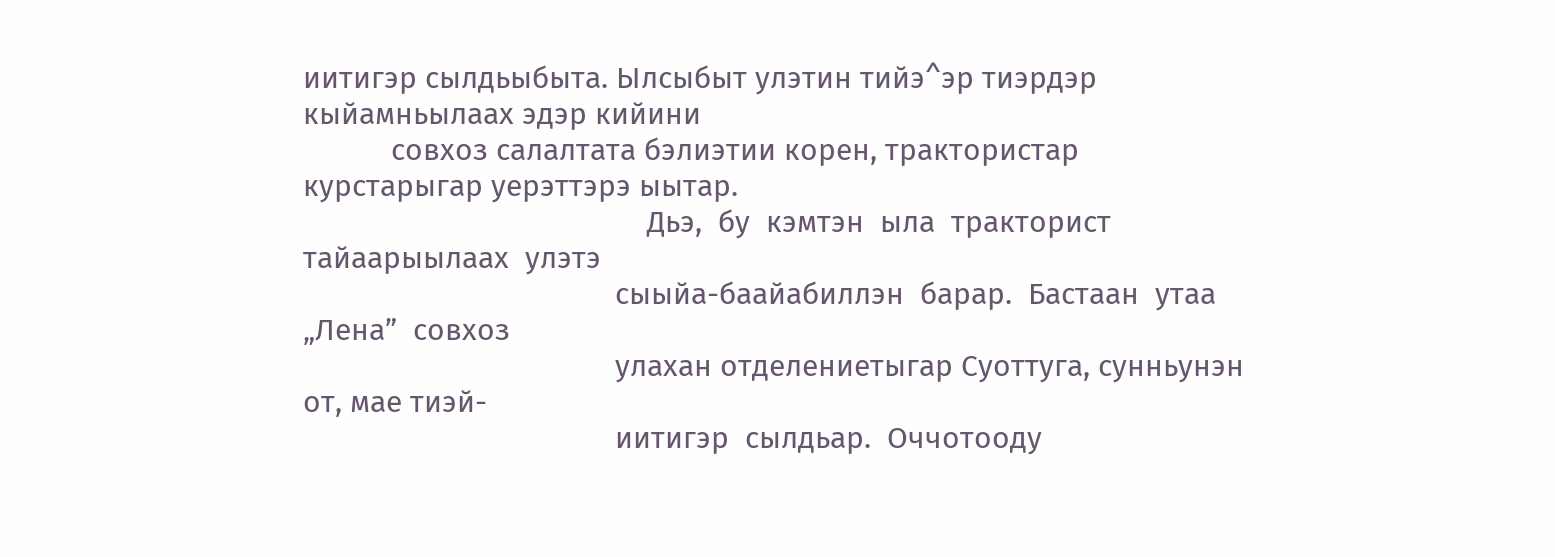иитигэр сылдьыбыта. Ылсыбыт улэтин тийэ^эр тиэрдэр кыйамньылаах эдэр кийини
           совхоз салалтата бэлиэтии корен, трактористар курстарыгар уерэттэрэ ыытар.
                                           Дьэ,  бу  кэмтэн  ыла  тракторист  тайаарыылаах  улэтэ
                                       сыыйа-баайабиллэн  барар.  Бастаан  утаа  „Лена”  совхоз
                                       улахан отделениетыгар Суоттуга, сунньунэн от, мае тиэй-
                                       иитигэр  сылдьар.  Оччотооду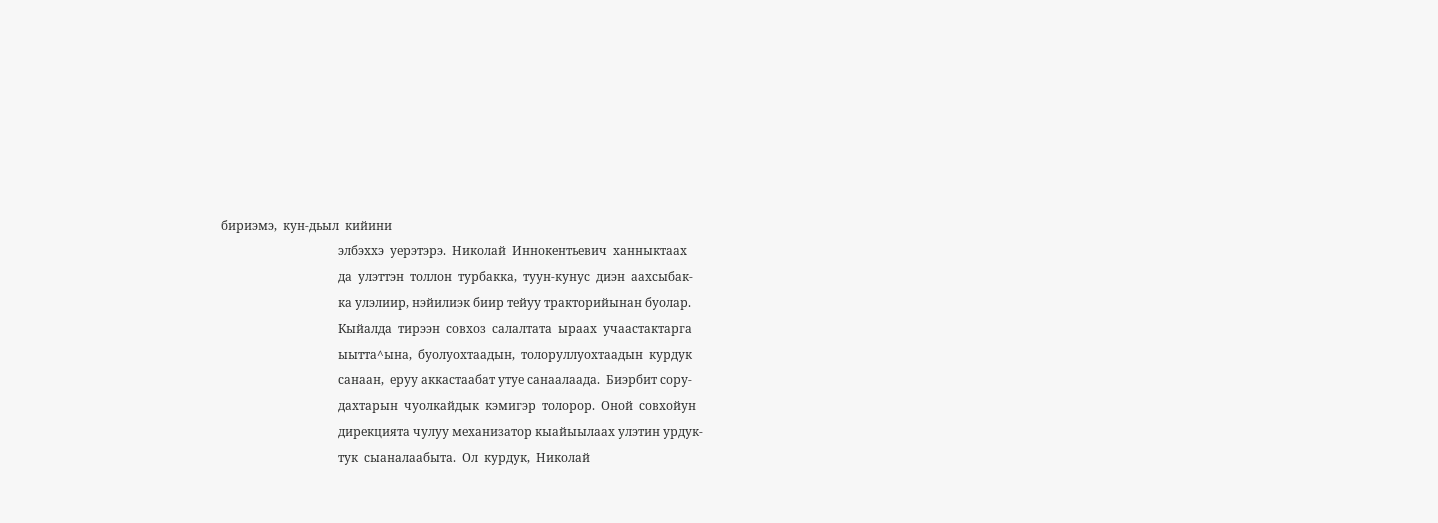бириэмэ,  кун-дьыл  кийини
                                       элбэххэ  уерэтэрэ.  Николай  Иннокентьевич  ханныктаах
                                       да  улэттэн  толлон  турбакка,  туун-кунус  диэн  аахсыбак-
                                       ка улэлиир, нэйилиэк биир тейуу тракторийынан буолар.
                                       Кыйалда  тирээн  совхоз  салалтата  ыраах  учаастактарга
                                       ыытта^ына,  буолуохтаадын,  толоруллуохтаадын  курдук
                                       санаан,  еруу аккастаабат утуе санаалаада.  Биэрбит сору-
                                       дахтарын  чуолкайдык  кэмигэр  толорор.  Оной  совхойун
                                       дирекцията чулуу механизатор кыайыылаах улэтин урдук-
                                       тук  сыаналаабыта.  Ол  курдук,  Николай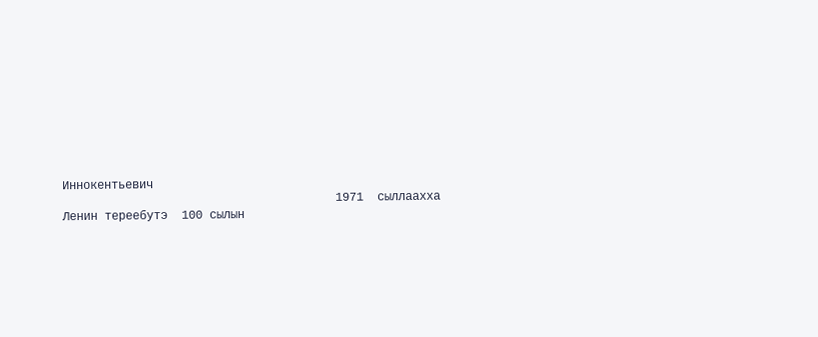Иннокентьевич
                                       1971  сыллаахха Ленин тереебутэ  100 сылын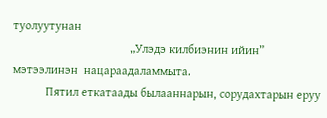туолуутунан
                                       „Улэдэ килбиэнин ийин” мэтээлинэн  нацараадаламмыта.
           Пятил еткатаады былааннарын, сорудахтарын еруу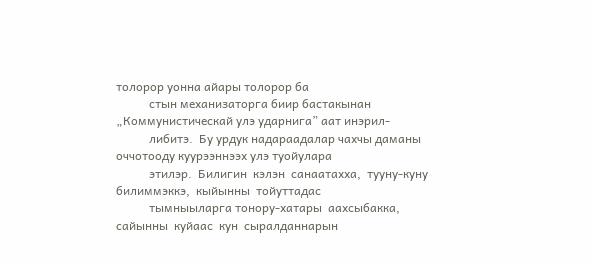толорор уонна айары толорор ба
           стын механизаторга биир бастакынан „Коммунистическай улэ ударнига” аат инэрил-
           либитэ.  Бу урдук надараадалар чахчы даманы  оччотооду куурээннээх улэ туойулара
           этилэр.  Билигин  кэлэн  санаатахха,  тууну-куну  билиммэккэ,  кыйынны  тойуттадас
           тымныыларга тонору-хатары  аахсыбакка,  сайынны  куйаас  кун  сыралданнарын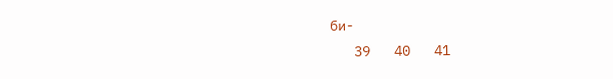би-
   39   40   41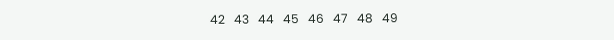42   43   44   45   46   47   48   49